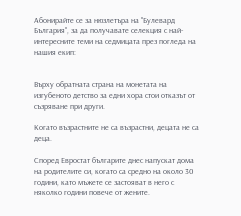Абонирайте се за нюзлетъра на "Булевард България", за да получавате селекция с най-интересните теми на седмицата през погледа на нашия екип:


Върху обратната страна на монетата на изгубеното детство за едни хора стои отказът от съзряване при други.

Когато възрастните не са възрастни, децата не са деца.

Според Евростат българите днес напускат дома на родителите си, когато са средно на около 30 години, като мъжете се застояват в него с няколко години повече от жените.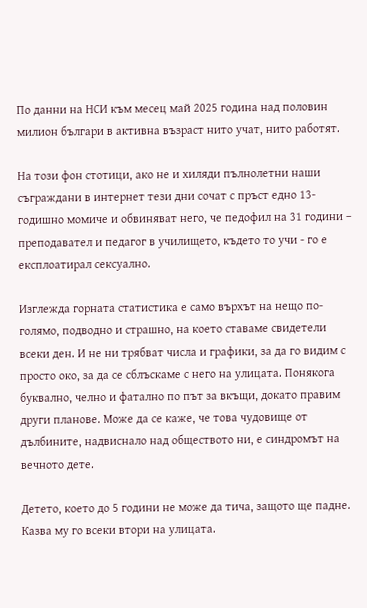По данни на НСИ към месец май 2025 година над половин милион българи в активна възраст нито учат, нито работят.

На този фон стотици, ако не и хиляди пълнолетни наши съграждани в интернет тези дни сочат с пръст едно 13-годишно момиче и обвиняват него, че педофил на 31 години – преподавател и педагог в училището, където то учи - го е експлоатирал сексуално.

Изглежда горната статистика е само върхът на нещо по-голямо, подводно и страшно, на което ставаме свидетели всеки ден. И не ни трябват числа и графики, за да го видим с просто око, за да се сблъскаме с него на улицата. Понякога буквално, челно и фатално по път за вкъщи, докато правим други планове. Може да се каже, че това чудовище от дълбините, надвиснало над обществото ни, е синдромът на вечното дете.

Детето, което до 5 години не може да тича, защото ще падне. Казва му го всеки втори на улицата.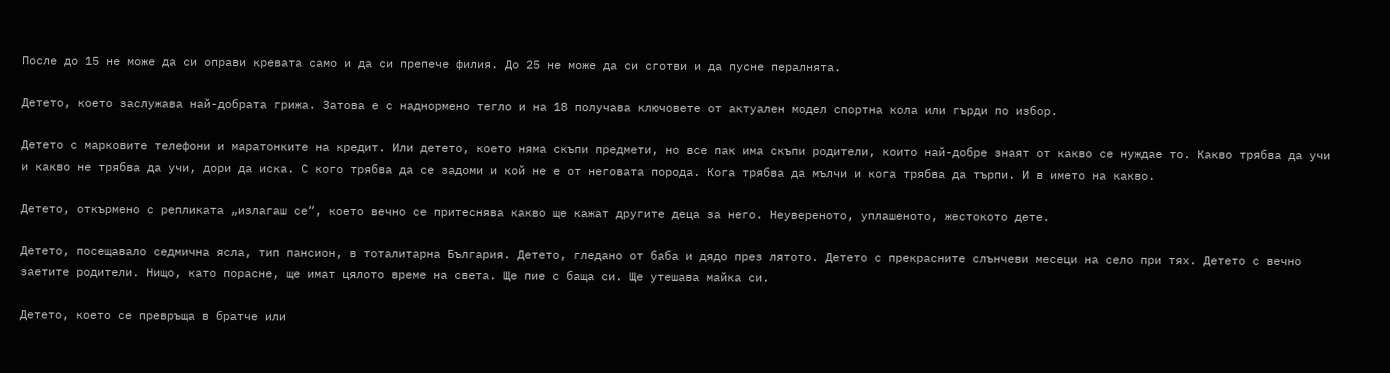После до 15 не може да си оправи кревата само и да си препече филия. До 25 не може да си сготви и да пусне пералнята.

Детето, което заслужава най-добрата грижа. Затова е с наднормено тегло и на 18 получава ключовете от актуален модел спортна кола или гърди по избор.

Детето с марковите телефони и маратонките на кредит. Или детето, което няма скъпи предмети, но все пак има скъпи родители, които най-добре знаят от какво се нуждае то. Какво трябва да учи и какво не трябва да учи, дори да иска. С кого трябва да се задоми и кой не е от неговата порода. Кога трябва да мълчи и кога трябва да търпи. И в името на какво.

Детето, откърмено с репликата „излагаш се“, което вечно се притеснява какво ще кажат другите деца за него. Неувереното, уплашеното, жестокото дете.

Детето, посещавало седмична ясла, тип пансион, в тоталитарна България. Детето, гледано от баба и дядо през лятото. Детето с прекрасните слънчеви месеци на село при тях. Детето с вечно заетите родители. Нищо, като порасне, ще имат цялото време на света. Ще пие с баща си. Ще утешава майка си.

Детето, което се превръща в братче или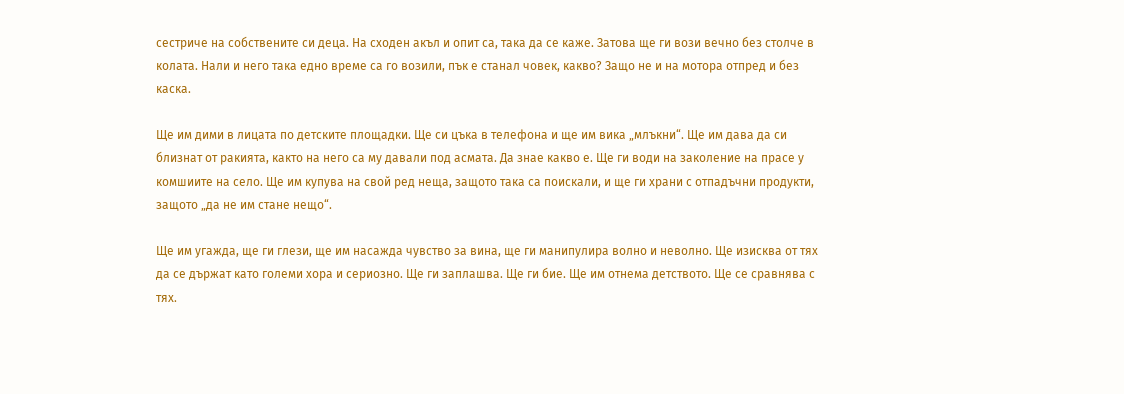сестриче на собствените си деца. На сходен акъл и опит са, така да се каже. Затова ще ги вози вечно без столче в колата. Нали и него така едно време са го возили, пък е станал човек, какво? Защо не и на мотора отпред и без каска.

Ще им дими в лицата по детските площадки. Ще си цъка в телефона и ще им вика „млъкни“. Ще им дава да си близнат от ракията, както на него са му давали под асмата. Да знае какво е. Ще ги води на заколение на прасе у комшиите на село. Ще им купува на свой ред неща, защото така са поискали, и ще ги храни с отпадъчни продукти, защото „да не им стане нещо“.

Ще им угажда, ще ги глези, ще им насажда чувство за вина, ще ги манипулира волно и неволно. Ще изисква от тях да се държат като големи хора и сериозно. Ще ги заплашва. Ще ги бие. Ще им отнема детството. Ще се сравнява с тях.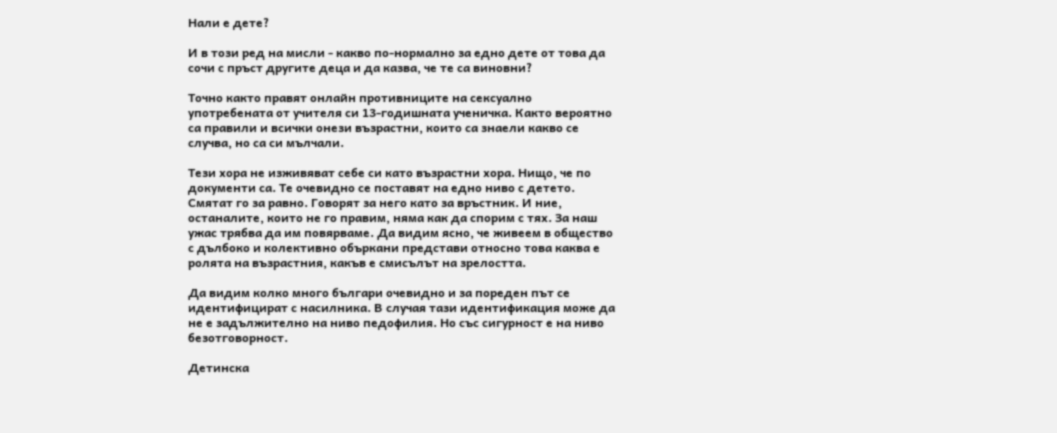Нали е дете?

И в този ред на мисли - какво по-нормално за едно дете от това да сочи с пръст другите деца и да казва, че те са виновни?

Точно както правят онлайн противниците на сексуално употребената от учителя си 13-годишната ученичка. Както вероятно са правили и всички онези възрастни, които са знаели какво се случва, но са си мълчали.

Тези хора не изживяват себе си като възрастни хора. Нищо, че по документи са. Те очевидно се поставят на едно ниво с детето. Смятат го за равно. Говорят за него като за връстник. И ние, останалите, които не го правим, няма как да спорим с тях. За наш ужас трябва да им повярваме. Да видим ясно, че живеем в общество с дълбоко и колективно объркани представи относно това каква е ролята на възрастния, какъв е смисълът на зрелостта.

Да видим колко много българи очевидно и за пореден път се идентифицират с насилника. В случая тази идентификация може да не е задължително на ниво педофилия. Но със сигурност е на ниво безотговорност.

Детинска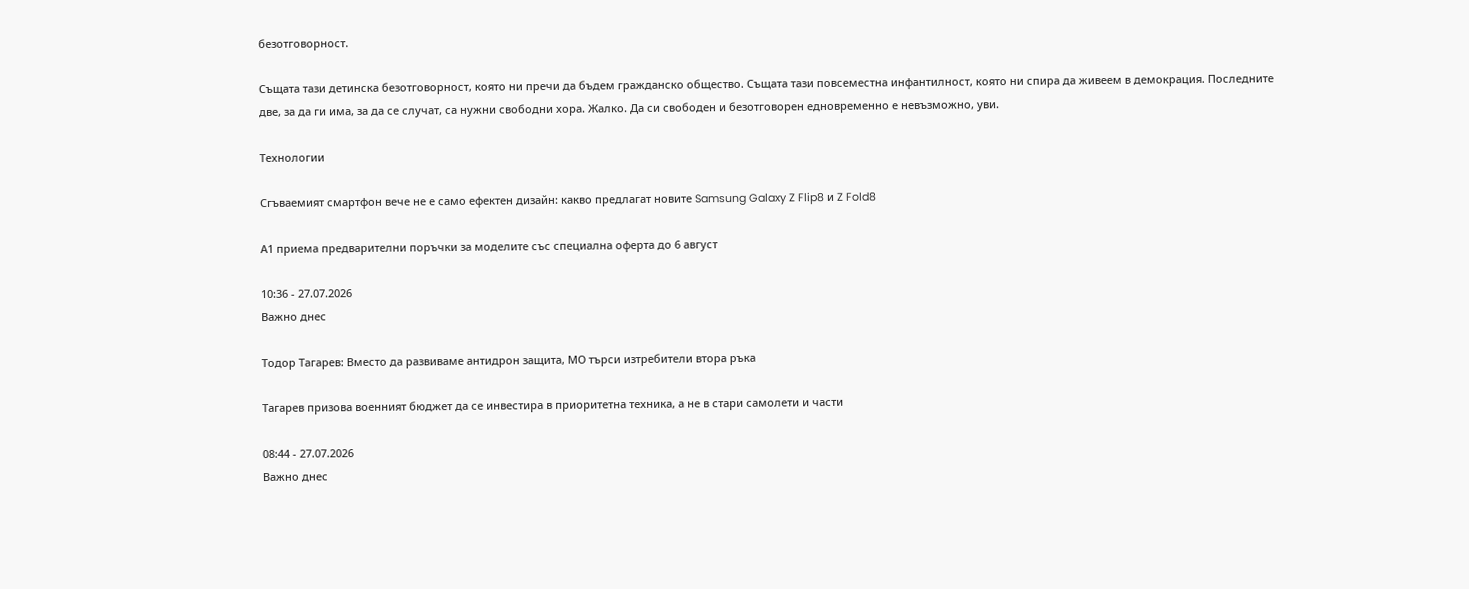безотговорност.

Същата тази детинска безотговорност, която ни пречи да бъдем гражданско общество. Същата тази повсеместна инфантилност, която ни спира да живеем в демокрация. Последните две, за да ги има, за да се случат, са нужни свободни хора. Жалко. Да си свободен и безотговорен едновременно е невъзможно, уви.

Технологии

Сгъваемият смартфон вече не е само ефектен дизайн: какво предлагат новите Samsung Galaxy Z Flip8 и Z Fold8

А1 приема предварителни поръчки за моделите със специална оферта до 6 август

10:36 - 27.07.2026
Важно днес

Тодор Тагарев: Вместо да развиваме антидрон защита, МО търси изтребители втора ръка

Тагарев призова военният бюджет да се инвестира в приоритетна техника, а не в стари самолети и части

08:44 - 27.07.2026
Важно днес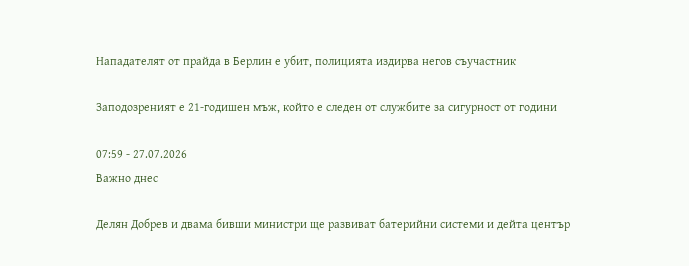Нападателят от прайда в Берлин е убит, полицията издирва негов съучастник

Заподозреният е 21-годишен мъж, който е следен от службите за сигурност от години

07:59 - 27.07.2026
Важно днес

Делян Добрев и двама бивши министри ще развиват батерийни системи и дейта център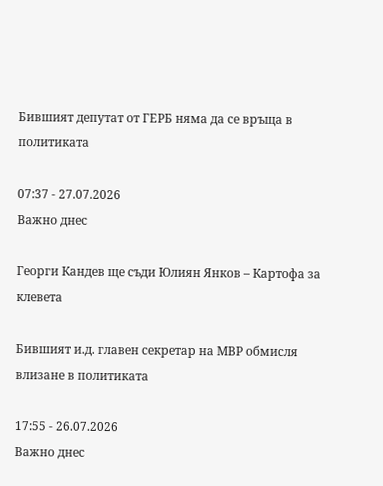Бившият депутат от ГЕРБ няма да се връща в политиката

07:37 - 27.07.2026
Важно днес

Георги Кандев ще съди Юлиян Янков – Картофа за клевета

Бившият и.д. главен секретар на МВР обмисля влизане в политиката

17:55 - 26.07.2026
Важно днес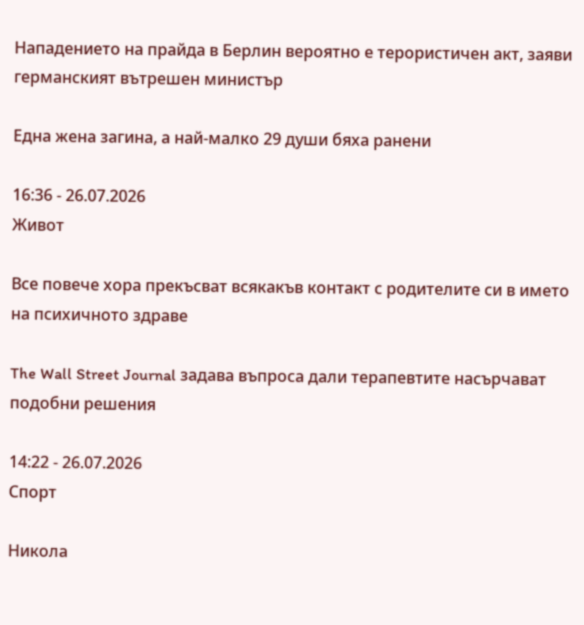Нападението на прайда в Берлин вероятно е терористичен акт, заяви германският вътрешен министър

Една жена загина, а най-малко 29 души бяха ранени

16:36 - 26.07.2026
Живот

Все повече хора прекъсват всякакъв контакт с родителите си в името на психичното здраве

The Wall Street Journal задава въпроса дали терапевтите насърчават подобни решения

14:22 - 26.07.2026
Спорт

Никола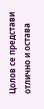Цолов се представи отлично и остава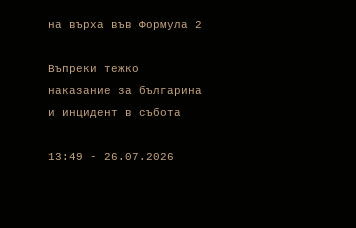на върха във Формула 2

Въпреки тежко наказание за българина и инцидент в събота

13:49 - 26.07.2026